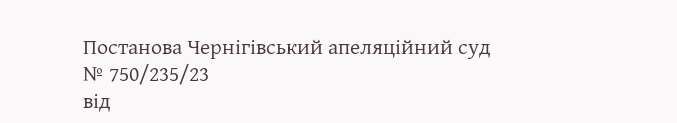Постанова Чернігівський апеляційний суд № 750/235/23
від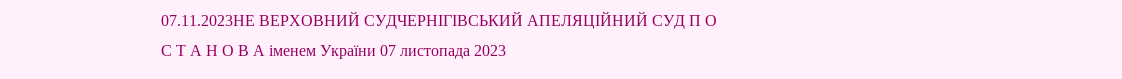07.11.2023НЕ ВЕРХОВНИЙ СУДЧЕРНІГІВСЬКИЙ АПЕЛЯЦІЙНИЙ СУД П О С Т А Н О В А іменем України 07 листопада 2023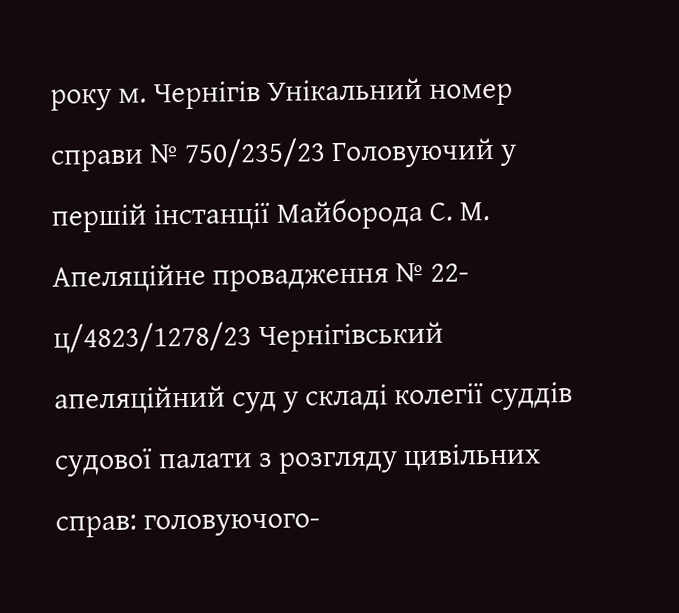року м. Чернігів Унікальний номер справи № 750/235/23 Головуючий у першій інстанції Майборода С. М. Апеляційне провадження № 22-ц/4823/1278/23 Чернігівський апеляційний суд у складі колегії суддів судової палати з розгляду цивільних справ: головуючого-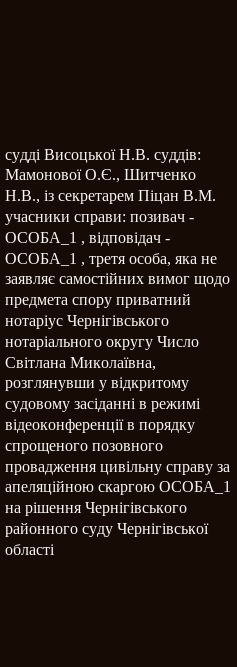судді Висоцької Н.В. суддів: Мамонової О.Є., Шитченко Н.В., із секретарем Піцан В.М. учасники справи: позивач - ОСОБА_1 , відповідач - ОСОБА_1 , третя особа, яка не заявляє самостійних вимог щодо предмета спору приватний нотаріус Чернігівського нотаріального округу Число Світлана Миколаївна, розглянувши у відкритому судовому засіданні в режимі відеоконференції в порядку спрощеного позовного провадження цивільну справу за апеляційною скаргою ОСОБА_1 на рішення Чернігівського районного суду Чернігівської області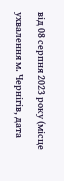від 08 серпня 2023 року (місце ухвалення м. Чернігів, дата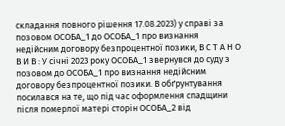складання повного рішення 17.08.2023) у справі за позовом ОСОБА_1 до ОСОБА_1 про визнання недійсним договору безпроцентної позики, В С Т А Н О В И В : У січні 2023 року ОСОБА_1 звернувся до суду з позовом до ОСОБА_1 про визнання недійсним договору безпроцентної позики. В обґрунтування посилався на те, що під час оформлення спадщини після померлої матері сторін ОСОБА_2 від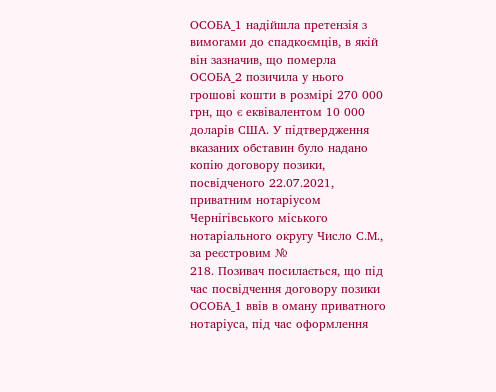ОСОБА_1 надійшла претензія з вимогами до спадкоємців, в якій він зазначив, що померла ОСОБА_2 позичила у нього грошові кошти в розмірі 270 000 грн, що є еквівалентом 10 000 доларів США. У підтвердження вказаних обставин було надано копію договору позики, посвідченого 22.07.2021, приватним нотаріусом Чернігівського міського нотаріального округу Число С.М., за реєстровим №
218. Позивач посилається, що під час посвідчення договору позики ОСОБА_1 ввів в оману приватного нотаріуса, під час оформлення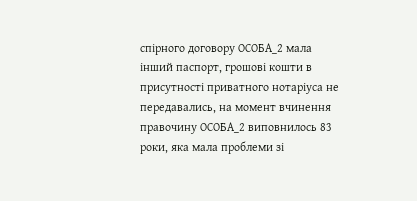спірного договору ОСОБА_2 мала інший паспорт, грошові кошти в присутності приватного нотаріуса не передавались, на момент вчинення правочину ОСОБА_2 виповнилось 83 роки, яка мала проблеми зі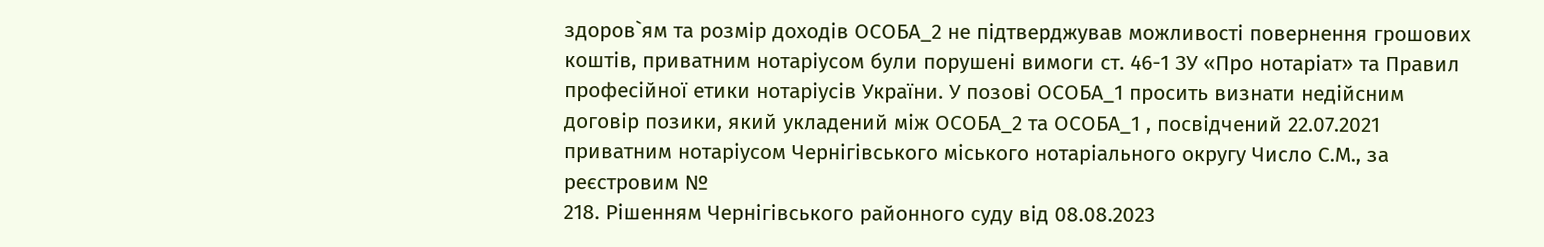здоров`ям та розмір доходів ОСОБА_2 не підтверджував можливості повернення грошових коштів, приватним нотаріусом були порушені вимоги ст. 46-1 ЗУ «Про нотаріат» та Правил професійної етики нотаріусів України. У позові ОСОБА_1 просить визнати недійсним договір позики, який укладений між ОСОБА_2 та ОСОБА_1 , посвідчений 22.07.2021 приватним нотаріусом Чернігівського міського нотаріального округу Число С.М., за реєстровим №
218. Рішенням Чернігівського районного суду від 08.08.2023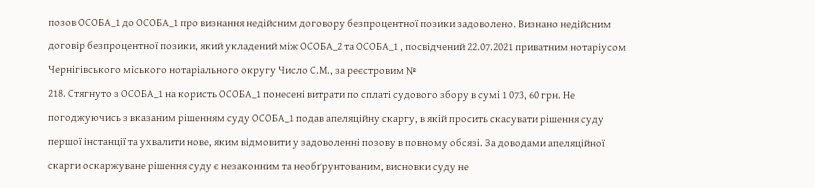позов ОСОБА_1 до ОСОБА_1 про визнання недійсним договору безпроцентної позики задоволено. Визнано недійсним договір безпроцентної позики, який укладений між ОСОБА_2 та ОСОБА_1 , посвідчений 22.07.2021 приватним нотаріусом Чернігівського міського нотаріального округу Число С.М., за реєстровим №
218. Стягнуто з ОСОБА_1 на користь ОСОБА_1 понесені витрати по сплаті судового збору в сумі 1 073, 60 грн. Не погоджуючись з вказаним рішенням суду ОСОБА_1 подав апеляційну скаргу, в якій просить скасувати рішення суду першої інстанції та ухвалити нове, яким відмовити у задоволенні позову в повному обсязі. За доводами апеляційної скарги оскаржуване рішення суду є незаконним та необґрунтованим, висновки суду не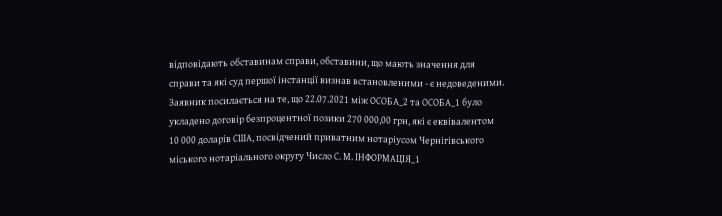відповідають обставинам справи, обставини, що мають значення для справи та які суд першої інстанції визнав встановленими - є недоведеними. Заявник посилається на те, що 22.07.2021 між ОСОБА_2 та ОСОБА_1 було укладено договір безпроцентної позики 270 000,00 грн, які є еквівалентом 10 000 доларів США, посвідчений приватним нотаріусом Чернігівського міського нотаріального округу Число С. М. ІНФОРМАЦІЯ_1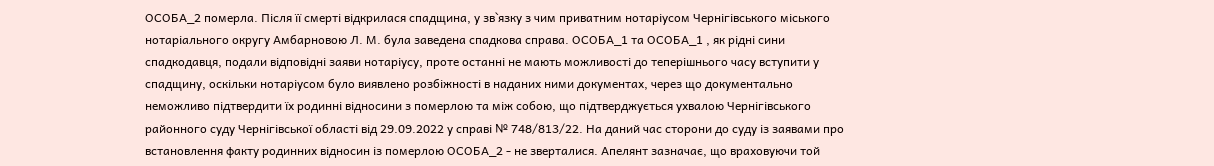ОСОБА_2 померла. Після її смерті відкрилася спадщина, у зв`язку з чим приватним нотаріусом Чернігівського міського нотаріального округу Амбарновою Л. М. була заведена спадкова справа. ОСОБА_1 та ОСОБА_1 , як рідні сини спадкодавця, подали відповідні заяви нотаріусу, проте останні не мають можливості до теперішнього часу вступити у спадщину, оскільки нотаріусом було виявлено розбіжності в наданих ними документах, через що документально неможливо підтвердити їх родинні відносини з померлою та між собою, що підтверджується ухвалою Чернігівського районного суду Чернігівської області від 29.09.2022 у справі № 748/813/22. На даний час сторони до суду із заявами про встановлення факту родинних відносин із померлою ОСОБА_2 - не зверталися. Апелянт зазначає, що враховуючи той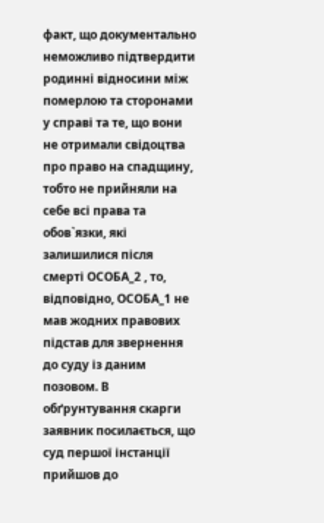факт, що документально неможливо підтвердити родинні відносини між померлою та сторонами у справі та те, що вони не отримали свідоцтва про право на спадщину, тобто не прийняли на себе всі права та обов`язки, які залишилися після смерті ОСОБА_2 , то, відповідно, ОСОБА_1 не мав жодних правових підстав для звернення до суду із даним позовом. В обґрунтування скарги заявник посилається, що суд першої інстанції прийшов до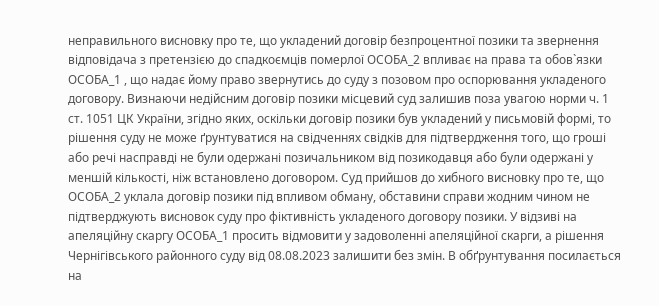неправильного висновку про те, що укладений договір безпроцентної позики та звернення відповідача з претензією до спадкоємців померлої ОСОБА_2 впливає на права та обов`язки ОСОБА_1 , що надає йому право звернутись до суду з позовом про оспорювання укладеного договору. Визнаючи недійсним договір позики місцевий суд залишив поза увагою норми ч. 1 ст. 1051 ЦК України, згідно яких, оскільки договір позики був укладений у письмовій формі, то рішення суду не може ґрунтуватися на свідченнях свідків для підтвердження того, що гроші або речі насправді не були одержані позичальником від позикодавця або були одержані у меншій кількості, ніж встановлено договором. Суд прийшов до хибного висновку про те, що ОСОБА_2 уклала договір позики під впливом обману, обставини справи жодним чином не підтверджують висновок суду про фіктивність укладеного договору позики. У відзиві на апеляційну скаргу ОСОБА_1 просить відмовити у задоволенні апеляційної скарги, а рішення Чернігівського районного суду від 08.08.2023 залишити без змін. В обґрунтування посилається на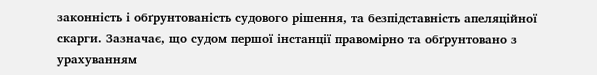законність і обґрунтованість судового рішення, та безпідставність апеляційної скарги. Зазначає, що судом першої інстанції правомірно та обґрунтовано з урахуванням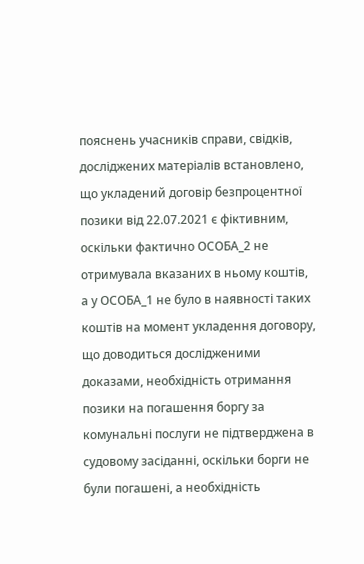пояснень учасників справи, свідків, досліджених матеріалів встановлено, що укладений договір безпроцентної позики від 22.07.2021 є фіктивним, оскільки фактично ОСОБА_2 не отримувала вказаних в ньому коштів, а у ОСОБА_1 не було в наявності таких коштів на момент укладення договору, що доводиться дослідженими доказами, необхідність отримання позики на погашення боргу за комунальні послуги не підтверджена в судовому засіданні, оскільки борги не були погашені, а необхідність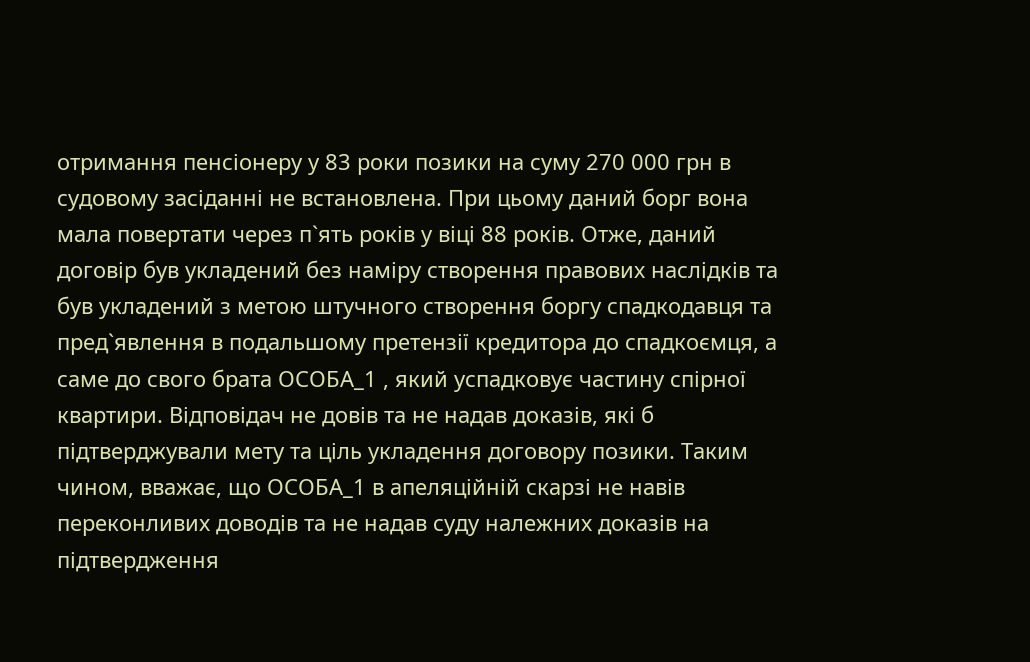отримання пенсіонеру у 83 роки позики на суму 270 000 грн в судовому засіданні не встановлена. При цьому даний борг вона мала повертати через п`ять років у віці 88 років. Отже, даний договір був укладений без наміру створення правових наслідків та був укладений з метою штучного створення боргу спадкодавця та пред`явлення в подальшому претензії кредитора до спадкоємця, а саме до свого брата ОСОБА_1 , який успадковує частину спірної квартири. Відповідач не довів та не надав доказів, які б підтверджували мету та ціль укладення договору позики. Таким чином, вважає, що ОСОБА_1 в апеляційній скарзі не навів переконливих доводів та не надав суду належних доказів на підтвердження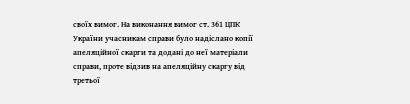своїх вимог. На виконання вимог ст. 361 ЦПК України учасникам справи було надіслано копії апеляційної скарги та додані до неї матеріали справи, проте відзив на апеляційну скаргу від третьої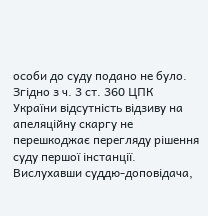особи до суду подано не було. Згідно з ч. 3 ст. 360 ЦПК України відсутність відзиву на апеляційну скаргу не перешкоджає перегляду рішення суду першої інстанції. Вислухавши суддю-доповідача,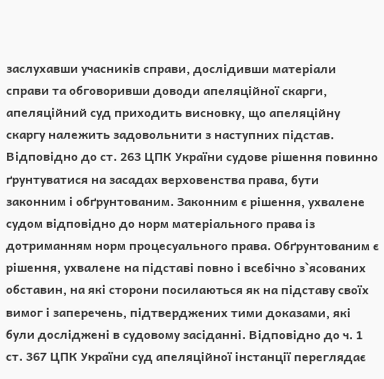заслухавши учасників справи, дослідивши матеріали справи та обговоривши доводи апеляційної скарги, апеляційний суд приходить висновку, що апеляційну скаргу належить задовольнити з наступних підстав. Відповідно до ст. 263 ЦПК України судове рішення повинно ґрунтуватися на засадах верховенства права, бути законним і обґрунтованим. Законним є рішення, ухвалене судом відповідно до норм матеріального права із дотриманням норм процесуального права. Обґрунтованим є рішення, ухвалене на підставі повно і всебічно з`ясованих обставин, на які сторони посилаються як на підставу своїх вимог і заперечень, підтверджених тими доказами, які були досліджені в судовому засіданні. Відповідно до ч. 1 ст. 367 ЦПК України суд апеляційної інстанції переглядає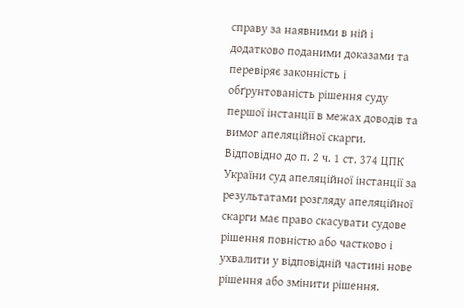справу за наявними в ній і додатково поданими доказами та перевіряє законність і обґрунтованість рішення суду першої інстанції в межах доводів та вимог апеляційної скарги. Відповідно до п. 2 ч. 1 ст. 374 ЦПК України суд апеляційної інстанції за результатами розгляду апеляційної скарги має право скасувати судове рішення повністю або частково і ухвалити у відповідній частині нове рішення або змінити рішення.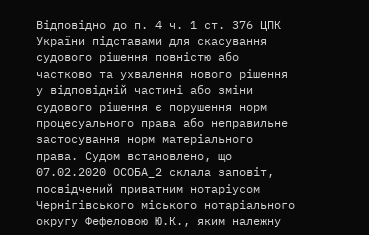Відповідно до п. 4 ч. 1 ст. 376 ЦПК України підставами для скасування судового рішення повністю або частково та ухвалення нового рішення у відповідній частині або зміни судового рішення є порушення норм процесуального права або неправильне застосування норм матеріального права. Судом встановлено, що 07.02.2020 ОСОБА_2 склала заповіт, посвідчений приватним нотаріусом Чернігівського міського нотаріального округу Фефеловою Ю.К., яким належну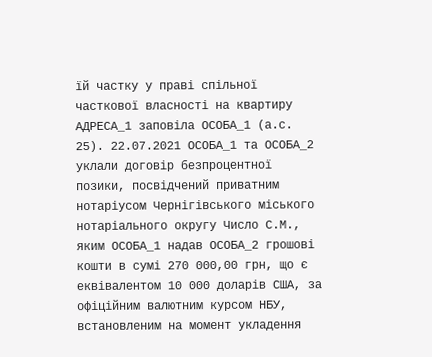їй частку у праві спільної часткової власності на квартиру АДРЕСА_1 заповіла ОСОБА_1 (а.с. 25). 22.07.2021 ОСОБА_1 та ОСОБА_2 уклали договір безпроцентної позики, посвідчений приватним нотаріусом Чернігівського міського нотаріального округу Число С.М., яким ОСОБА_1 надав ОСОБА_2 грошові кошти в сумі 270 000,00 грн, що є еквівалентом 10 000 доларів США, за офіційним валютним курсом НБУ, встановленим на момент укладення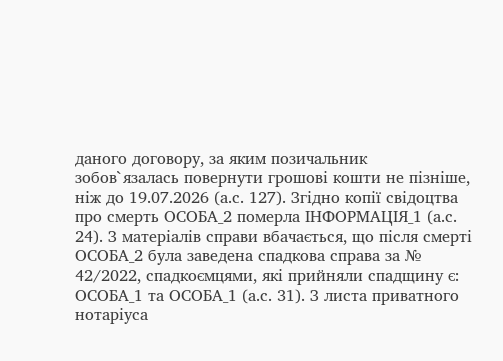даного договору, за яким позичальник зобов`язалась повернути грошові кошти не пізніше, ніж до 19.07.2026 (а.с. 127). Згідно копії свідоцтва про смерть ОСОБА_2 померла ІНФОРМАЦІЯ_1 (а.с. 24). З матеріалів справи вбачається, що після смерті ОСОБА_2 була заведена спадкова справа за № 42/2022, спадкоємцями, які прийняли спадщину є: ОСОБА_1 та ОСОБА_1 (а.с. 31). З листа приватного нотаріуса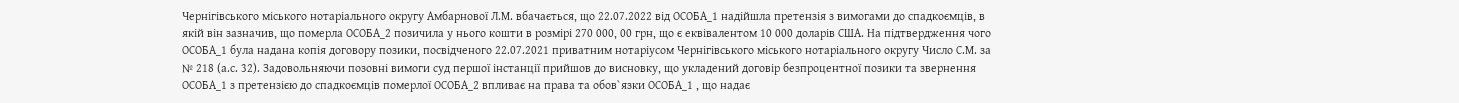Чернігівського міського нотаріального округу Амбарнової Л.М. вбачається, що 22.07.2022 від ОСОБА_1 надійшла претензія з вимогами до спадкоємців, в якій він зазначив, що померла ОСОБА_2 позичила у нього кошти в розмірі 270 000, 00 грн, що є еквівалентом 10 000 доларів США. На підтвердження чого ОСОБА_1 була надана копія договору позики, посвідченого 22.07.2021 приватним нотаріусом Чернігівського міського нотаріального округу Число С.М. за № 218 (а.с. 32). Задовольняючи позовні вимоги суд першої інстанції прийшов до висновку, що укладений договір безпроцентної позики та звернення ОСОБА_1 з претензією до спадкоємців померлої ОСОБА_2 впливає на права та обов`язки ОСОБА_1 , що надає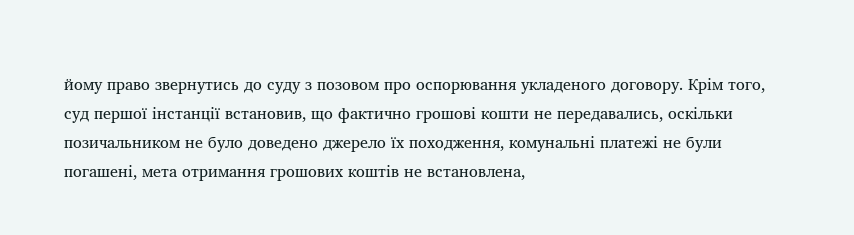йому право звернутись до суду з позовом про оспорювання укладеного договору. Крім того, суд першої інстанції встановив, що фактично грошові кошти не передавались, оскільки позичальником не було доведено джерело їх походження, комунальні платежі не були погашені, мета отримання грошових коштів не встановлена,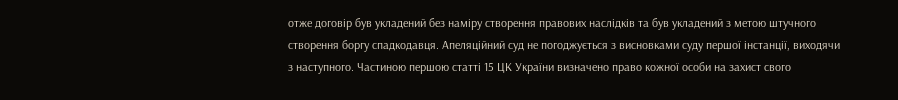отже договір був укладений без наміру створення правових наслідків та був укладений з метою штучного створення боргу спадкодавця. Апеляційний суд не погоджується з висновками суду першої інстанції, виходячи з наступного. Частиною першою статті 15 ЦК України визначено право кожної особи на захист свого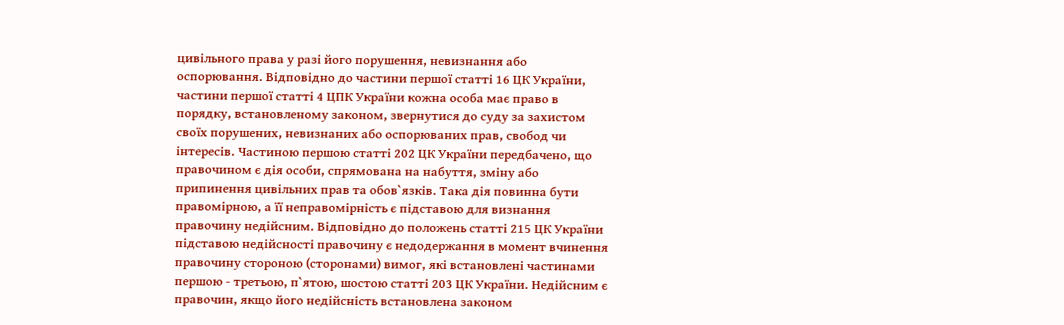цивільного права у разі його порушення, невизнання або оспорювання. Відповідно до частини першої статті 16 ЦК України, частини першої статті 4 ЦПК України кожна особа має право в порядку, встановленому законом, звернутися до суду за захистом своїх порушених, невизнаних або оспорюваних прав, свобод чи інтересів. Частиною першою статті 202 ЦК України передбачено, що правочином є дія особи, спрямована на набуття, зміну або припинення цивільних прав та обов`язків. Така дія повинна бути правомірною, а її неправомірність є підставою для визнання правочину недійсним. Відповідно до положень статті 215 ЦК України підставою недійсності правочину є недодержання в момент вчинення правочину стороною (сторонами) вимог, які встановлені частинами першою - третьою, п`ятою, шостою статті 203 ЦК України. Недійсним є правочин, якщо його недійсність встановлена законом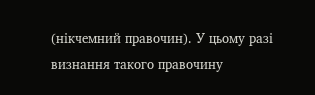(нікчемний правочин). У цьому разі визнання такого правочину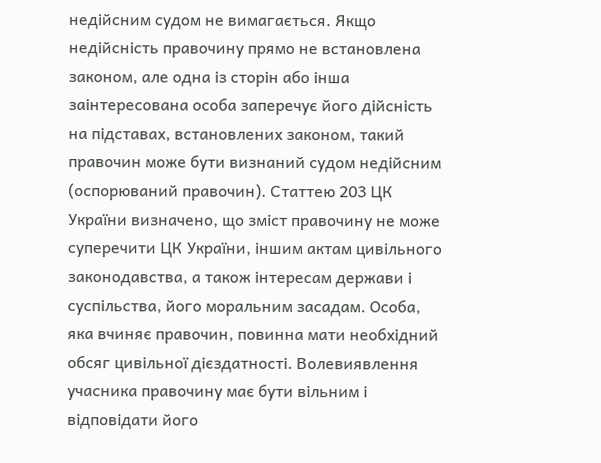недійсним судом не вимагається. Якщо недійсність правочину прямо не встановлена законом, але одна із сторін або інша заінтересована особа заперечує його дійсність на підставах, встановлених законом, такий правочин може бути визнаний судом недійсним (оспорюваний правочин). Статтею 203 ЦК України визначено, що зміст правочину не може суперечити ЦК України, іншим актам цивільного законодавства, а також інтересам держави і суспільства, його моральним засадам. Особа, яка вчиняє правочин, повинна мати необхідний обсяг цивільної дієздатності. Волевиявлення учасника правочину має бути вільним і відповідати його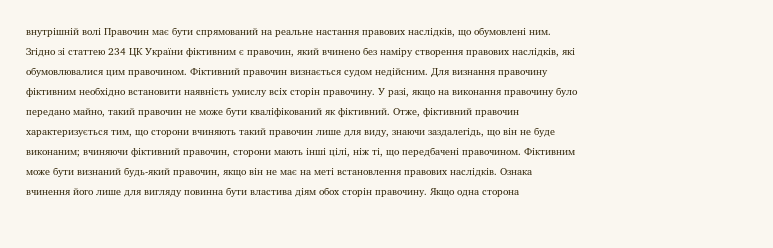внутрішній волі Правочин має бути спрямований на реальне настання правових наслідків, що обумовлені ним. Згідно зі статтею 234 ЦК України фіктивним є правочин, який вчинено без наміру створення правових наслідків, які обумовлювалися цим правочином. Фіктивний правочин визнається судом недійсним. Для визнання правочину фіктивним необхідно встановити наявність умислу всіх сторін правочину. У разі, якщо на виконання правочину було передано майно, такий правочин не може бути кваліфікований як фіктивний. Отже, фіктивний правочин характеризується тим, що сторони вчиняють такий правочин лише для виду, знаючи заздалегідь, що він не буде виконаним; вчиняючи фіктивний правочин, сторони мають інші цілі, ніж ті, що передбачені правочином. Фіктивним може бути визнаний будь-який правочин, якщо він не має на меті встановлення правових наслідків. Ознака вчинення його лише для вигляду повинна бути властива діям обох сторін правочину. Якщо одна сторона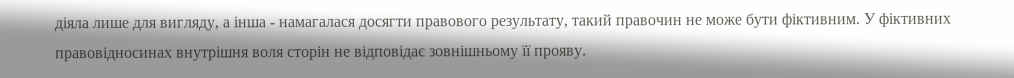діяла лише для вигляду, а інша - намагалася досягти правового результату, такий правочин не може бути фіктивним. У фіктивних правовідносинах внутрішня воля сторін не відповідає зовнішньому її прояву.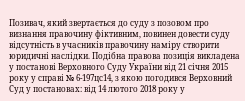Позивач, який звертається до суду з позовом про визнання правочину фіктивним, повинен довести суду відсутність в учасників правочину наміру створити юридичні наслідки. Подібна правова позиція викладена у постанові Верховного Суду України від 21 січня 2015 року у справі № 6-197цс14, з якою погодився Верховний Суд у постановах: від 14 лютого 2018 року у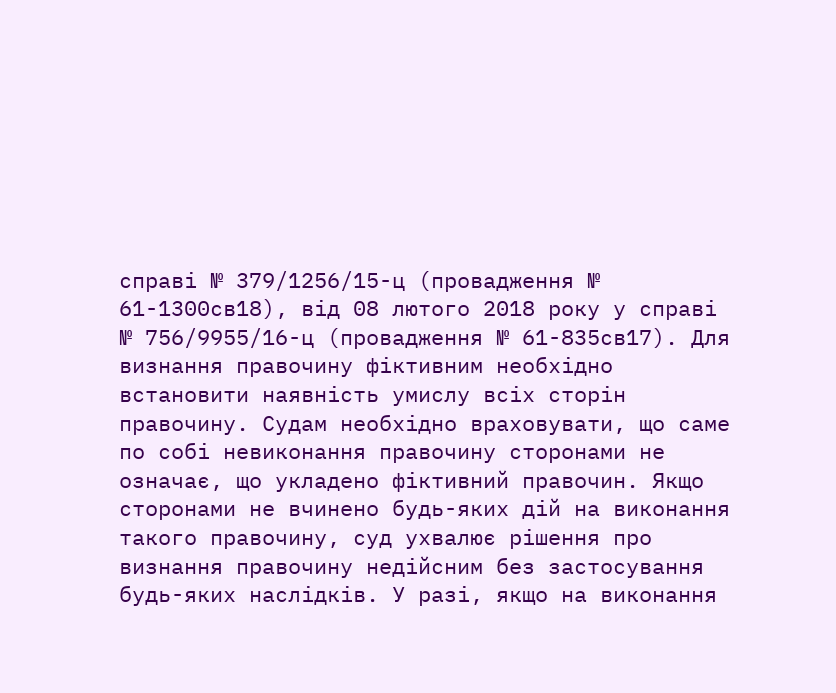справі № 379/1256/15-ц (провадження № 61-1300св18), від 08 лютого 2018 року у справі № 756/9955/16-ц (провадження № 61-835св17). Для визнання правочину фіктивним необхідно встановити наявність умислу всіх сторін правочину. Судам необхідно враховувати, що саме по собі невиконання правочину сторонами не означає, що укладено фіктивний правочин. Якщо сторонами не вчинено будь-яких дій на виконання такого правочину, суд ухвалює рішення про визнання правочину недійсним без застосування будь-яких наслідків. У разі, якщо на виконання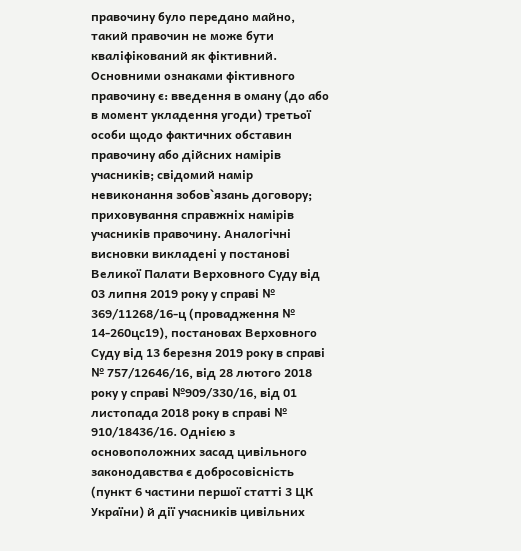правочину було передано майно, такий правочин не може бути кваліфікований як фіктивний. Основними ознаками фіктивного правочину є: введення в оману (до або в момент укладення угоди) третьої особи щодо фактичних обставин правочину або дійсних намірів учасників; свідомий намір невиконання зобов`язань договору; приховування справжніх намірів учасників правочину. Аналогічні висновки викладені у постанові Великої Палати Верховного Суду від 03 липня 2019 року у справі № 369/11268/16-ц (провадження № 14-260цс19), постановах Верховного Суду від 13 березня 2019 року в справі № 757/12646/16, від 28 лютого 2018 року у справі №909/330/16, від 01 листопада 2018 року в справі № 910/18436/16. Однією з основоположних засад цивільного законодавства є добросовісність (пункт 6 частини першої статті 3 ЦК України) й дії учасників цивільних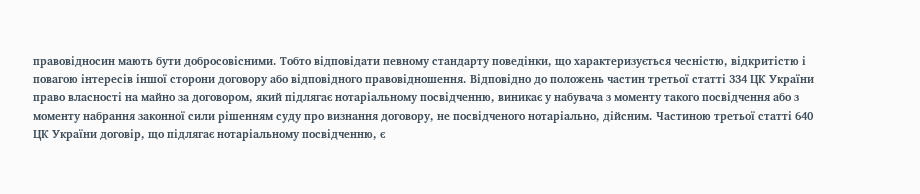правовідносин мають бути добросовісними. Тобто відповідати певному стандарту поведінки, що характеризується чесністю, відкритістю і повагою інтересів іншої сторони договору або відповідного правовідношення. Відповідно до положень частин третьої статті 334 ЦК України право власності на майно за договором, який підлягає нотаріальному посвідченню, виникає у набувача з моменту такого посвідчення або з моменту набрання законної сили рішенням суду про визнання договору, не посвідченого нотаріально, дійсним. Частиною третьої статті 640 ЦК України договір, що підлягає нотаріальному посвідченню, є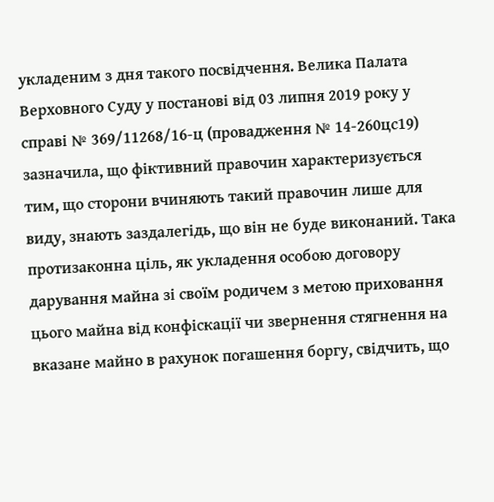укладеним з дня такого посвідчення. Велика Палата Верховного Суду у постанові від 03 липня 2019 року у справі № 369/11268/16-ц (провадження № 14-260цс19) зазначила, що фіктивний правочин характеризується тим, що сторони вчиняють такий правочин лише для виду, знають заздалегідь, що він не буде виконаний. Така протизаконна ціль, як укладення особою договору дарування майна зі своїм родичем з метою приховання цього майна від конфіскації чи звернення стягнення на вказане майно в рахунок погашення боргу, свідчить, що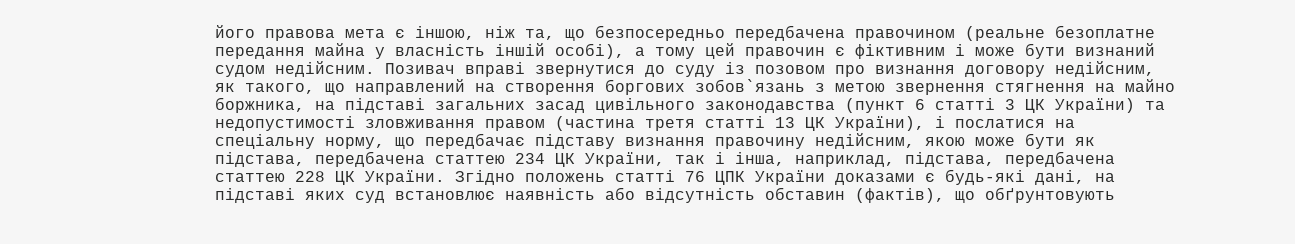його правова мета є іншою, ніж та, що безпосередньо передбачена правочином (реальне безоплатне передання майна у власність іншій особі), а тому цей правочин є фіктивним і може бути визнаний судом недійсним. Позивач вправі звернутися до суду із позовом про визнання договору недійсним, як такого, що направлений на створення боргових зобов`язань з метою звернення стягнення на майно боржника, на підставі загальних засад цивільного законодавства (пункт 6 статті 3 ЦК України) та недопустимості зловживання правом (частина третя статті 13 ЦК України), і послатися на спеціальну норму, що передбачає підставу визнання правочину недійсним, якою може бути як підстава, передбачена статтею 234 ЦК України, так і інша, наприклад, підстава, передбачена статтею 228 ЦК України. Згідно положень статті 76 ЦПК України доказами є будь-які дані, на підставі яких суд встановлює наявність або відсутність обставин (фактів), що обґрунтовують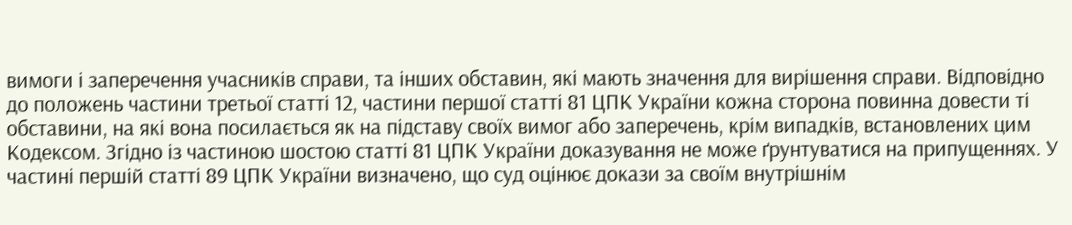вимоги і заперечення учасників справи, та інших обставин, які мають значення для вирішення справи. Відповідно до положень частини третьої статті 12, частини першої статті 81 ЦПК України кожна сторона повинна довести ті обставини, на які вона посилається як на підставу своїх вимог або заперечень, крім випадків, встановлених цим Кодексом. Згідно із частиною шостою статті 81 ЦПК України доказування не може ґрунтуватися на припущеннях. У частині першій статті 89 ЦПК України визначено, що суд оцінює докази за своїм внутрішнім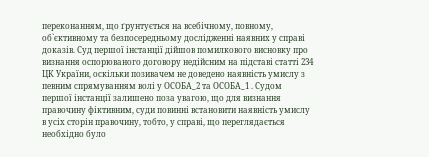переконанням, що ґрунтується на всебічному, повному, об`єктивному та безпосередньому дослідженні наявних у справі доказів. Суд першої інстанції дійшов помилкового висновку про визнання оспорюваного договору недійсним на підставі статті 234 ЦК України, оскільки позивачем не доведено наявність умислу з певним спрямуванням волі у ОСОБА_2 та ОСОБА_1 . Судом першої інстанції залишено поза увагою, що для визнання правочину фіктивним, суди повинні встановити наявність умислу в усіх сторін правочину, тобто, у справі, що переглядається необхідно було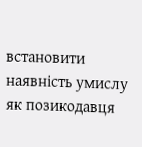встановити наявність умислу як позикодавця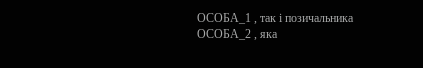ОСОБА_1 , так і позичальника ОСОБА_2 , яка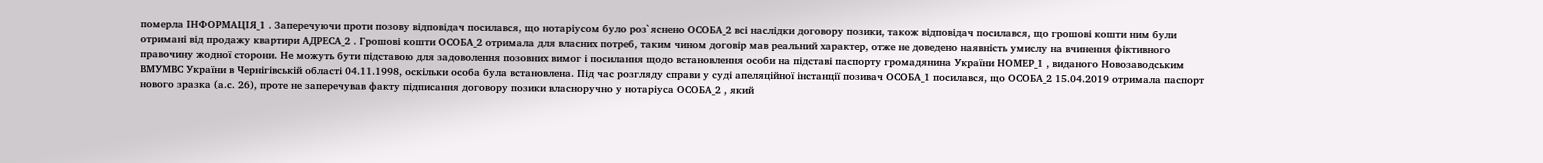померла ІНФОРМАЦІЯ_1 . Заперечуючи проти позову відповідач посилався, що нотаріусом було роз`яснено ОСОБА_2 всі наслідки договору позики, також відповідач посилався, що грошові кошти ним були отримані від продажу квартири АДРЕСА_2 . Грошові кошти ОСОБА_2 отримала для власних потреб, таким чином договір мав реальний характер, отже не доведено наявність умислу на вчинення фіктивного правочину жодної сторони. Не можуть бути підставою для задоволення позовних вимог і посилання щодо встановлення особи на підставі паспорту громадянина України НОМЕР_1 , виданого Новозаводським ВМУМВС України в Чернігівській області 04.11.1998, оскільки особа була встановлена. Під час розгляду справи у суді апеляційної інстанції позивач ОСОБА_1 посилався, що ОСОБА_2 15.04.2019 отримала паспорт нового зразка (а.с. 26), проте не заперечував факту підписання договору позики власноручно у нотаріуса ОСОБА_2 , який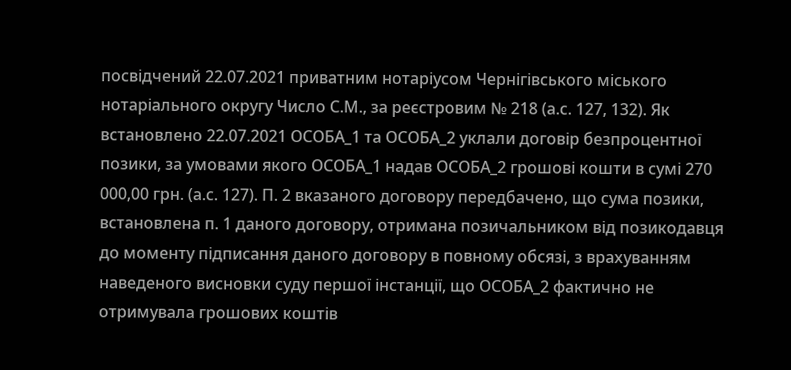посвідчений 22.07.2021 приватним нотаріусом Чернігівського міського нотаріального округу Число С.М., за реєстровим № 218 (а.с. 127, 132). Як встановлено 22.07.2021 ОСОБА_1 та ОСОБА_2 уклали договір безпроцентної позики, за умовами якого ОСОБА_1 надав ОСОБА_2 грошові кошти в сумі 270 000,00 грн. (а.с. 127). П. 2 вказаного договору передбачено, що сума позики, встановлена п. 1 даного договору, отримана позичальником від позикодавця до моменту підписання даного договору в повному обсязі, з врахуванням наведеного висновки суду першої інстанції, що ОСОБА_2 фактично не отримувала грошових коштів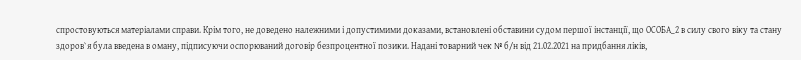спростовуються матеріалами справи. Крім того, не доведено належними і допустимими доказами, встановлені обставини судом першої інстанції, що ОСОБА_2 в силу свого віку та стану здоров`я була введена в оману, підписуючи оспорюваний договір безпроцентної позики. Надані товарний чек № б/н від 21.02.2021 на придбання ліків,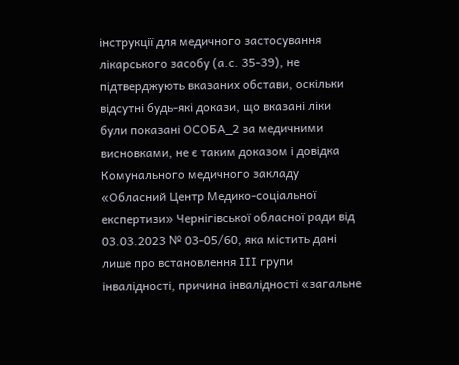інструкції для медичного застосування лікарського засобу (а.с. 35-39), не підтверджують вказаних обстави, оскільки відсутні будь-які докази, що вказані ліки були показані ОСОБА_2 за медичними висновками, не є таким доказом і довідка Комунального медичного закладу «Обласний Центр Медико-соціальної експертизи» Чернігівської обласної ради від 03.03.2023 № 03-05/60, яка містить дані лише про встановлення ІІІ групи інвалідності, причина інвалідності «загальне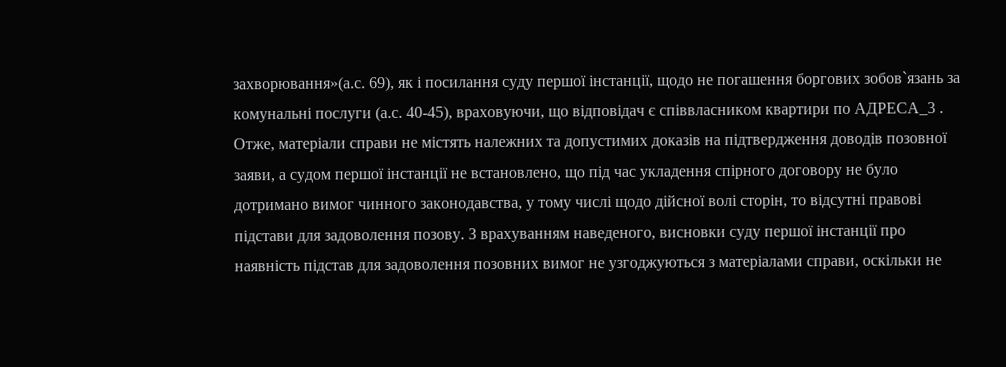захворювання»(а.с. 69), як і посилання суду першої інстанції, щодо не погашення боргових зобов`язань за комунальні послуги (а.с. 40-45), враховуючи, що відповідач є співвласником квартири по АДРЕСА_3 . Отже, матеріали справи не містять належних та допустимих доказів на підтвердження доводів позовної заяви, а судом першої інстанції не встановлено, що під час укладення спірного договору не було дотримано вимог чинного законодавства, у тому числі щодо дійсної волі сторін, то відсутні правові підстави для задоволення позову. З врахуванням наведеного, висновки суду першої інстанції про наявність підстав для задоволення позовних вимог не узгоджуються з матеріалами справи, оскільки не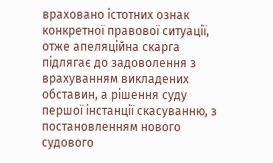враховано істотних ознак конкретної правової ситуації, отже апеляційна скарга підлягає до задоволення з врахуванням викладених обставин, а рішення суду першої інстанції скасуванню, з постановленням нового судового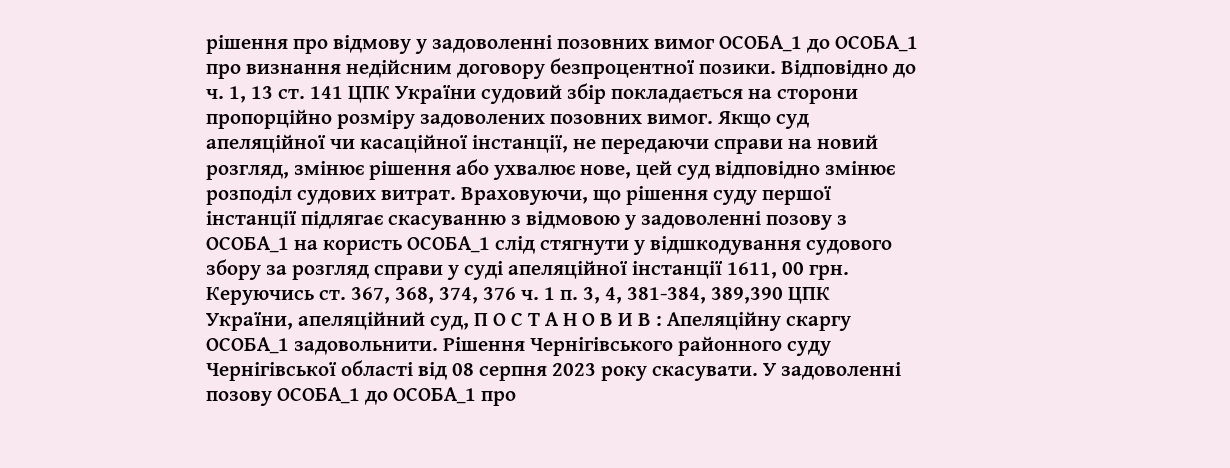рішення про відмову у задоволенні позовних вимог ОСОБА_1 до ОСОБА_1 про визнання недійсним договору безпроцентної позики. Відповідно до ч. 1, 13 ст. 141 ЦПК України судовий збір покладається на сторони пропорційно розміру задоволених позовних вимог. Якщо суд апеляційної чи касаційної інстанції, не передаючи справи на новий розгляд, змінює рішення або ухвалює нове, цей суд відповідно змінює розподіл судових витрат. Враховуючи, що рішення суду першої інстанції підлягає скасуванню з відмовою у задоволенні позову з ОСОБА_1 на користь ОСОБА_1 слід стягнути у відшкодування судового збору за розгляд справи у суді апеляційної інстанції 1611, 00 грн. Керуючись ст. 367, 368, 374, 376 ч. 1 п. 3, 4, 381-384, 389,390 ЦПК України, апеляційний суд, П О С Т А Н О В И В : Апеляційну скаргу ОСОБА_1 задовольнити. Рішення Чернігівського районного суду Чернігівської області від 08 серпня 2023 року скасувати. У задоволенні позову ОСОБА_1 до ОСОБА_1 про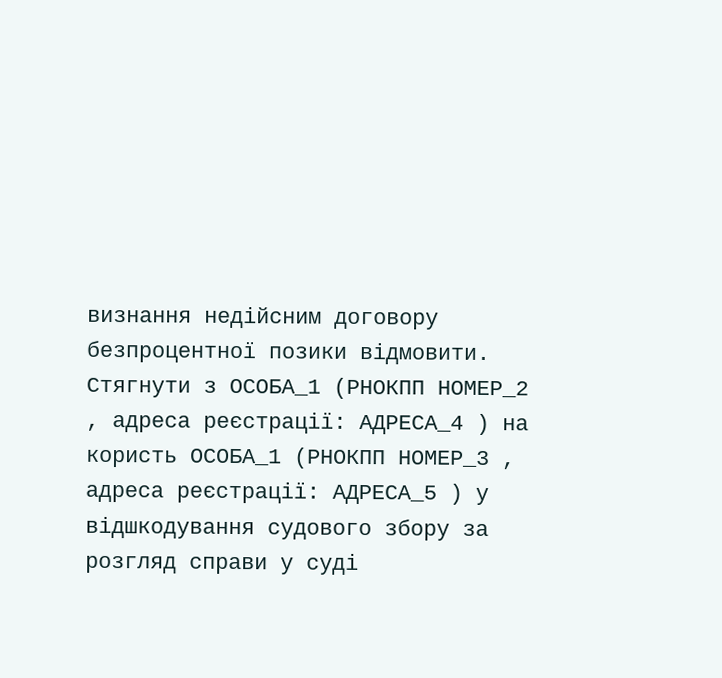визнання недійсним договору безпроцентної позики відмовити. Стягнути з ОСОБА_1 (РНОКПП НОМЕР_2 , адреса реєстрації: АДРЕСА_4 ) на користь ОСОБА_1 (РНОКПП НОМЕР_3 , адреса реєстрації: АДРЕСА_5 ) у відшкодування судового збору за розгляд справи у суді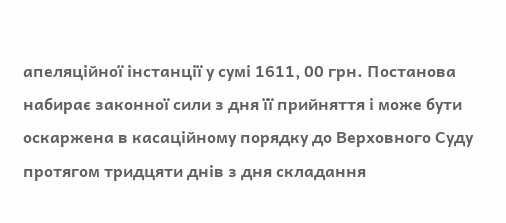апеляційної інстанції у сумі 1611, 00 грн. Постанова набирає законної сили з дня її прийняття і може бути оскаржена в касаційному порядку до Верховного Суду протягом тридцяти днів з дня складання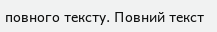повного тексту. Повний текст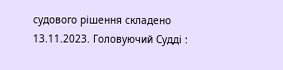судового рішення складено 13.11.2023. Головуючий Судді :